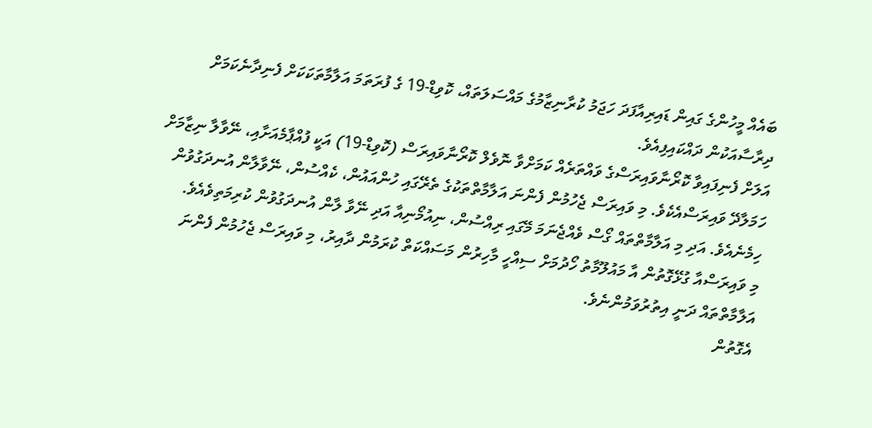ބައެއް މީހުންގެ ގައިން ޑައިރިއާފަދަ ހަޖަމު ކުރާނިޒާމުގެ މައްސަލަތައް، ކޮވިޑް-19 ގެ ފުރަތަމަ އަލާމާތަކަކަށް ފެނިދާނެކަމަށް ދިރާސާއަކުން ދައްކައިފިއެވެ.
އަލަށް ފެނިފައިވާ ކޮރޯނާވައިރަސްގެ ވައްތަރެއް ކަމަށްވާ ނޮވެލް ކޮރޯނާވައިރަސް (ކޮވިޑް-19) އަކީ ފުއްޕާމެއަށާއި، ނޭވާލާ ނިޒާމަށް ހަމަލާދޭ ވައިރަސްއެކެވެ. މި ވައިރަސް ޖެހުމުން ފެންނަ އަލާމާތްތަކުގެ ތެރޭގައި ހުންއައުން، ކެއްސުން، ނޭވާލާން އުނދަގުވުން ހިމެނެއެވެ. އަދި މި އަލާމާތްތައް ގޯސް ވެއްޖެނަމަ މޭގައި ރިއްސުން، ނިއުމޯނިއާ އަދި ނޭވާ ލާން އުނދަގުވުން ކުރިމަތިވެއެވެ.
މި ވައިރަސްއާ ގުޅޭގޮތުން އާ މައުލޫމާތު ހޯދުމަށް ސިއްހީ މާހިރުން މަސައްކަތް ކުރަމުން ދާއިރު، މި ވައިރަސް ޖެހުމުން ފެންނަ އަލާމާތްތައް ދަނީ އިތުރުވަމުންނެވެ.
އެގޮތުން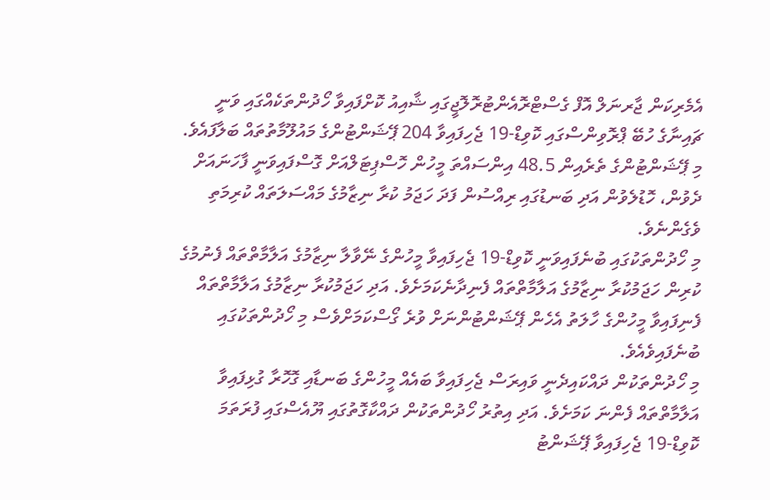އެމެރިކަން ޖާރނަލް އޮފް ގެސްޓްރޮއެންޓުރޮލޮޖީގައި ޝާއިއު ކޮށްފައިވާ ހޯދުންތަކެއްގައި ވަނީ ޗައިނާގެ ހުބޭ ޕްރޮވިންސްގައި ކޮވިޑް-19 ޖެހިފައިވާ 204 ޕޭޝަންޓުންގެ މައުލޫމާތުތައް ބަލާފައެވެ. މި ޕޭޝަންޓުންގެ ތެރެއިން 48.5 އިންސައްތަ މީހުން ހޮސްޕިޓަލްއަށް ގޮސްފައިވަނީ ފާހަނައަށް ދެވުން، ހޮޑުލެވުން އަދި ބަނޑުގައި ރިއްސުން ފަދަ ހަޖަމު ކުރާ ނިޒާމުގެ މައްސަލަތައް ކުރިމަތި ވެގެންނެވެ.
މި ހޯދުންތަކުގައި ބުނެފައިވަނީ ކޮވިޑް-19 ޖެހިފައިވާ މީހުންގެ ނޭވާލާ ނިޒާމުގެ އަލާމާތްތައް ފެނުމުގެ ކުރިން ހަޖަމުކުރާ ނިޒާމުގެ އަލާމާތްތައް ފެނިދާނެކަމަށެވެ. އަދި ހަޖަމުކުރާ ނިޒާމުގެ އަލާމާތްތައް ފެނިފައިވާ މީހުންގެ ހާލަތު އެހެން ޕޭޝަންޓުންނަށް ވުރެ ގޯސްކަމަށްވެސް މި ހޯދުންތަކުގައި ބުނެފައިވެއެވެ.
މި ހޯދުންތަކުން ދައްކައިދެނީ ވައިރަސް ޖެހިފައިވާ ބައެއް މީހުންގެ ބަނޑާއި ގޮހޮރާ ގުޅިފައިވާ އަލާމާތްތައް ފެންނަ ކަމަށެވެ. އަދި އިތުރު ހޯދުންތަކުން ދައްކާގޮތުގައި ޔޫއެސްގައި ފުރަތަމަ ކޮވިޑް-19 ޖެހިފައިވާ ޕޭޝަންޓު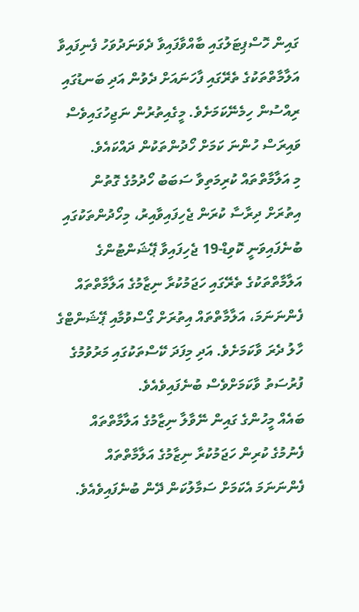ގައިން ހޮސްޕިޓަލުގައި ބާއްވާފައިވާ ދެވަނަދުވަހު ފެނިފައިވާ އަލާމާތްތަކުގެ ތެރޭގައި ފާހަނައަށް ދެވުން އަދި ބަނޑުގައި ރިއްސުން ހިމެނޭކަމަށެވެ. މީގެއިތުރުން ނަޖިހުގައިވެސް ވައިރަސް ހުންނަ ކަމަށް ހޯދުންތަކުން ދައްކައެވެ.
މި އަލާމާތްތައް ކުރިމަތިވާ ސަބަބު ހޯދުމުގެ ގޮތުން އިތުރަށް ދިރާސާ ކުރަން ޖެހިފައިވާއިރު، މިހޯދުންތަކުގައި ބުނެފައިވަނީ ކޮވިޑް-19 ޖެހިފައިވާ ޕޭޝަންޓުންގެ އަލާމާތްތަކުގެ ތެރޭގައި ހަޖަމުކުރާ ނިޒާމުގެ އަލާމާތްތައް ފެންނަނަމަ، އަލާމާތްތައް އިތުރަށް ގޯސްވުމާއި ޕޭޝަންޓްގެ ހާލު ދެރަ ވާކަމަށެވެ. އަދި މިފަދަ ކޭސްތަކުގައި މަރުވުމުގެ ފުރުސަތު ވާކަމަށްވެސް ބުނެފައިވެއެވެ.
ބައެއް މީހުންގެ ގައިން ނޭވާލާ ނިޒާމުގެ އަލާމާތްތައް ފެނުމުގެ ކުރިން ހަޖަމުކުރާ ނިޒާމުގެ އަލާމާތްތައް ފެންނަނަމަ އެކަމަށް ސަމާލުކަން ދޭން ބުނެފައިވެއެވެ.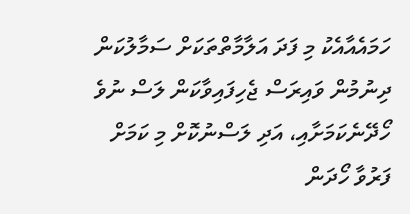ހަމައެއާއެކު މި ފަދަ އަލާމާތްތަކަށް ސަމާލުކަން ދިނުމުން ވައިރަސް ޖެހިފައިވާކަން ލަސް ނުވެ ހޯދޭނެކަމަށާއި، އަދި ލަސްނުކޮށް މި ކަމަށް ފަރުވާ ހޯދަން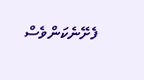ފެށޭނެކަންވެސް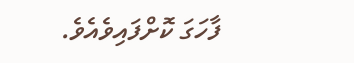ފާހަގަ ކޮށްފައިވެއެވެ.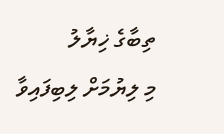ތިބާގެ ޚިޔާލު
މި ލިޔުމަށް ލިބިފައިވާ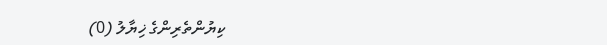ކިޔުންތެރިންގެ ޚިޔާލު (0)